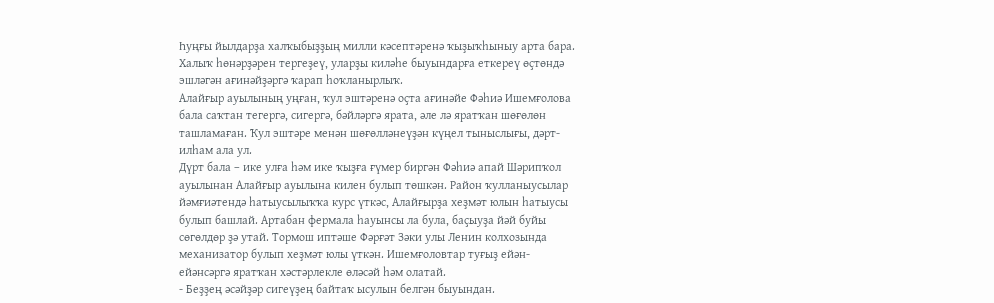Һуңғы йылдарҙа халҡыбыҙҙың милли кәсептәренә ҡыҙыҡһыныу арта бара. Халыҡ һөнәрҙәрен тергеҙеү, уларҙы киләһе быуындарға еткереү өҫтөндә эшләгән ағинәйҙәргә ҡарап һоҡланырлыҡ.
Алайғыр ауылының уңған, ҡул эштәренә оҫта ағинәйе Фәһиә Ишемғолова бала саҡтан тегергә, сигергә, бәйләргә ярата, әле лә яратҡан шөғөлөн ташламаған. Ҡул эштәре менән шөғөлләнеүҙән күңел тыныслығы, дәрт-илһам ала ул.
Дүрт бала – ике улға һәм ике ҡыҙға ғүмер биргән Фәһиә апай Шәрипҡол ауылынан Алайғыр ауылына килен булып төшкән. Район ҡулланыусылар йәмғиәтендә һатыусылыҡҡа курс үткәс, Алайғырҙа хеҙмәт юлын һатыусы булып башлай. Артабан фермала һауынсы ла була, баҫыуҙа йәй буйы сөгөлдөр ҙә утай. Тормош иптәше Фәрғәт Зәки улы Ленин колхозында механизатор булып хеҙмәт юлы үткән. Ишемғоловтар туғыҙ ейән-ейәнсәргә яратҡан хәстәрлекле өләсәй һәм олатай.
- Беҙҙең әсәйҙәр сигеүҙең байтаҡ ысулын белгән быуындан.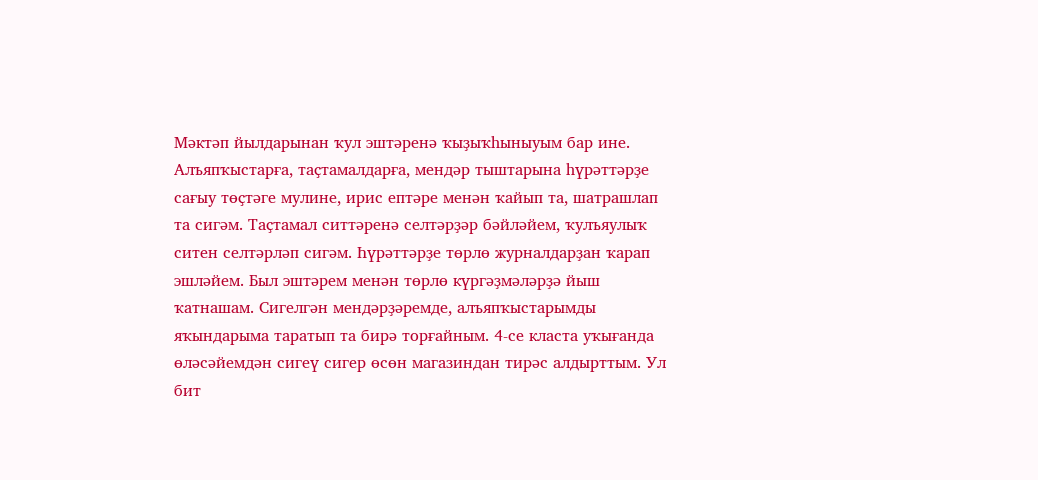Мәктәп йылдарынан ҡул эштәренә ҡыҙыҡһыныуым бар ине. Алъяпҡыстарға, таҫтамалдарға, мендәр тыштарына һүрәттәрҙе сағыу төҫтәге мулине, ирис ептәре менән ҡайып та, шатрашлап та сигәм. Таҫтамал ситтәренә селтәрҙәр бәйләйем, ҡулъяулыҡ ситен селтәрләп сигәм. Һүрәттәрҙе төрлө журналдарҙан ҡарап эшләйем. Был эштәрем менән төрлө күргәҙмәләрҙә йыш ҡатнашам. Сигелгән мендәрҙәремде, алъяпҡыстарымды яҡындарыма таратып та бирә торғайным. 4-се класта уҡығанда өләсәйемдән сигеү сигер өсөн магазиндан тирәс алдырттым. Ул бит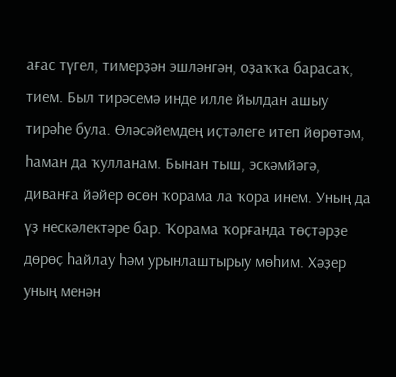ағас түгел, тимерҙән эшләнгән, оҙаҡҡа барасаҡ, тием. Был тирәсемә инде илле йылдан ашыу тирәһе була. Өләсәйемдең иҫтәлеге итеп йөрөтәм, һаман да ҡулланам. Бынан тыш, эскәмйәгә, диванға йәйер өсөн ҡорама ла ҡора инем. Уның да үҙ нескәлектәре бар. Ҡорама ҡорғанда төҫтәрҙе дөрөҫ һайлау һәм урынлаштырыу мөһим. Хәҙер уның менән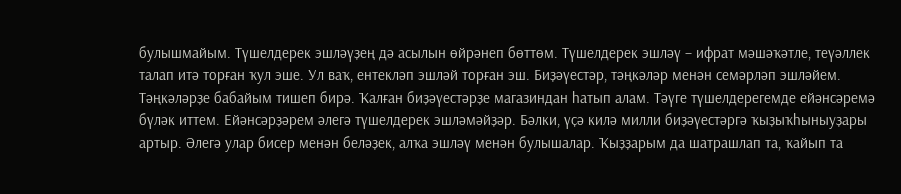булышмайым. Түшелдерек эшләүҙең дә асылын өйрәнеп бөттөм. Түшелдерек эшләү – ифрат мәшәҡәтле, теүәллек талап итә торған ҡул эше. Ул ваҡ, ентекләп эшләй торған эш. Биҙәүестәр, тәңкәләр менән семәрләп эшләйем. Тәңкәләрҙе бабайым тишеп бирә. Ҡалған биҙәүестәрҙе магазиндан һатып алам. Тәүге түшелдерегемде ейәнсәремә бүләк иттем. Ейәнсәрҙәрем әлегә түшелдерек эшләмәйҙәр. Бәлки, үҫә килә милли биҙәүестәргә ҡыҙыҡһыныуҙары артыр. Әлегә улар бисер менән беләҙек, алҡа эшләү менән булышалар. Ҡыҙҙарым да шатрашлап та, ҡайып та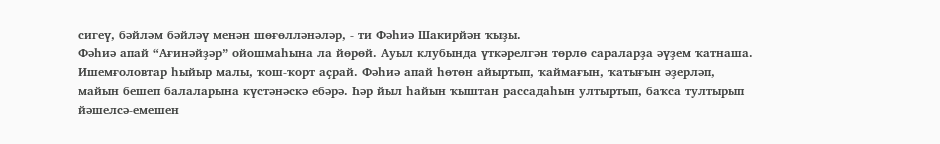сигеү, бәйләм бәйләү менән шөғөлләнәләр, - ти Фәһиә Шакирйән ҡыҙы.
Фәһиә апай “Ағинәйҙәр” ойошмаһына ла йөрөй. Ауыл клубында үткәрелгән төрлө сараларҙа әүҙем ҡатнаша. Ишемғоловтар һыйыр малы, ҡош-ҡорт аҫрай. Фәһиә апай һөтөн айыртып, ҡаймағын, ҡатығын әҙерләп, майын бешеп балаларына күстәнәскә ебәрә. Һәр йыл һайын ҡыштан рассадаһын ултыртып, баҡса тултырып йәшелсә-емешен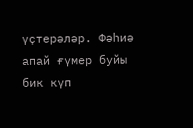үҫтерәләр. Фәһиә апай ғүмер буйы бик күп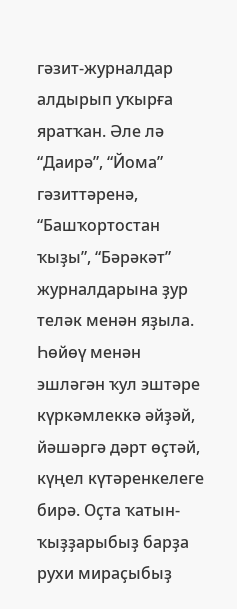гәзит-журналдар алдырып уҡырға яратҡан. Әле лә “Даирә”, “Йома” гәзиттәренә, “Башҡортостан ҡыҙы”, “Бәрәкәт” журналдарына ҙур теләк менән яҙыла.
Һөйөү менән эшләгән ҡул эштәре күркәмлеккә әйҙәй, йәшәргә дәрт өҫтәй, күңел күтәренкелеге бирә. Оҫта ҡатын-ҡыҙҙарыбыҙ барҙа рухи мираҫыбыҙ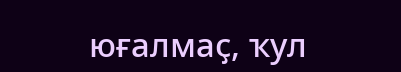юғалмаҫ, ҡул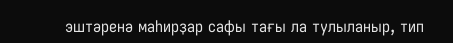эштәренә маһирҙар сафы тағы ла тулыланыр, тип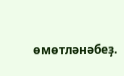өмөтләнәбеҙ.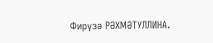Фирүзә РӘХМӘТУЛЛИНА.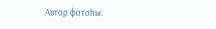Автор фотоһы.